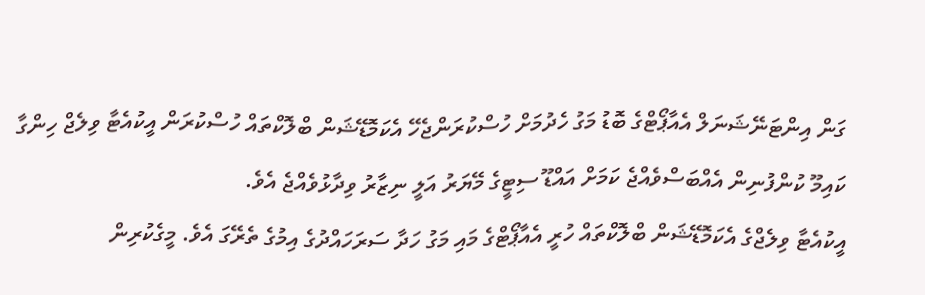ގަން އިންޓަނޭޝަނަލް އެއާޕޯޓްގެ ބޮޑު މަގު ހެދުމަށް ހުސްކުރަންޖެހޭ އެކަމޮޑޭޝަން ބްލޮކްތައް ހުސްކުރަން އީކުއެޓާ ވިލެޖް ހިންގާ ކައިމޫ ކުންފުނިން އެއްބަސްވެއްޖެ ކަމަށް އައްޑޫ ސިޓީގެ މޭޔަރު އަލީ ނިޒާރު ވިދާޅުވެއްޖެ އެވެ.
އީކުއެޓާ ވިލެޖްގެ އެކަމޮޑޭޝަން ބްލޮކްތައް ހުރީ އެއާޕޯޓްގެ މައި މަގު ހަދާ ސަރަހައްދުގެ އިމުގެ ތެރޭގަ އެވެ. މީގެކުރިން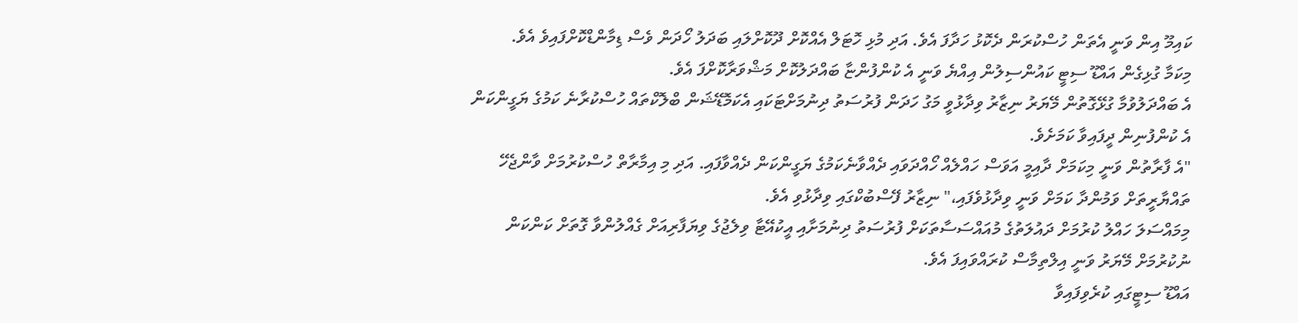ކައިމޫ އިން ވަނީ އެތަން ހުސްކުރަން ދެކޮޅު ހަދާފަ އެވެ. އަދި މުޅި ހޮޓަލް އެއްކޮށް ދޫކޮށްލައި ބަދަލު ހޯދަން ވެސް ޑިމާންޑްކޮށްފައިވެ އެވެ.
މިކަމާ ގުޅިގެން އައްޑޫ ސިޓީ ކައުންސިލުން އިއްޔެ ވަނީ އެ ކުންފުންޏާ ބައްދަލުކޮށް މަޝްވަރާކޮށްފަ އެވެ.
އެ ބައްދަލުވުމާ ގުޅޭގޮތުން މޭޔަރު ނިޒާރު ވިދާޅުވީ މަގު ހަދަން ފުރުސަތު ދިނުމަށްޓަކައި އެކަމޮޑޭޝަން ބްލޮކްތައް ހުސްކުރާނެ ކަމުގެ ޔަގީންކަން އެ ކުންފުނިން ދީފައިވާ ކަމަށެވެ.
"އެ ފާރާތުން ވަނީ މިކަމަށް ދާއިމީ އަވަސް ހައްލެއް ހޯއްދަވައި ދެއްވާނެކަމުގެ ޔަގީންކަން ދެއްވާފައި. އަދި މި އިމާރާތް ހުސްކުރުމަށް ވާންޖެހޭ ތައްޔާރީތަށް ވަމުންދާ ކަމަށް ވަނީ ވިދާޅުވެފައި،" ނިޒާރު ފޭސްބުކްގައި ވިދާޅުވި އެވެ.
މިމައްސަލަ ހައްލު ކުރުމަށް ދައުލަތުގެ މުއައްސަސާތަކަށް ފުރުސަތު ދިނުމަށާއި އީކުއޭޓާ ވިލެޖުގެ ވިޔަފާރިއަށް ގެއްލުންވާ ގޮތަށް ކަންކަން ނުކުރުމަށް މޭޔަރު ވަނީ އިލްތިމާސް ކުރައްވައިފަ އެވެ.
އައްޑޫ ސިޓީގައި ކުރެވިފައިވާ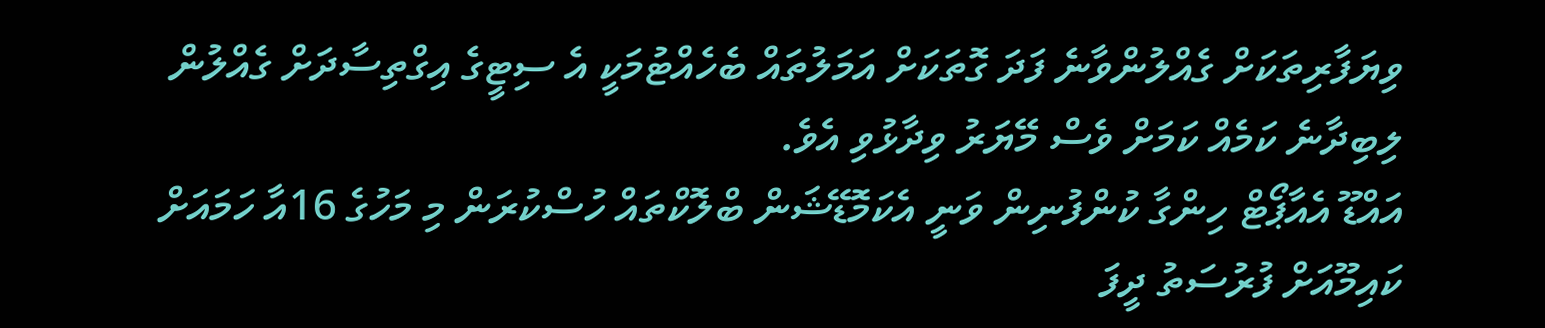ވިޔަފާރިތަކަށް ގެއްލުންވާނެ ފަދަ ގޮތަކަށް އަމަލުތައް ބެހެއްޓުމަކީ އެ ސިޓީގެ އިގްތިސާދަށް ގެއްލުން ލިބިދާނެ ކަމެއް ކަމަށް ވެސް މޭޔަރު ވިދާޅުވި އެވެ.
އައްޑޫ އެއާޕޯޓް ހިންގާ ކުންފުނިން ވަނީ އެކަމޮޑޭޝަން ބްލޮކްތައް ހުސްކުރަން މި މަހުގެ 16އާ ހަމައަށް ކައިމޫއަށް ފުރުސަތު ދީފަ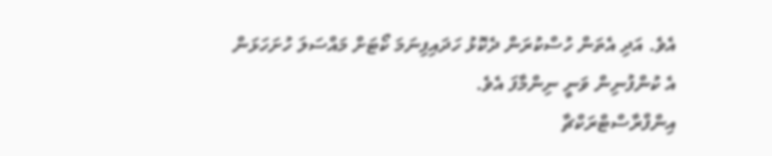އެވެ. އަދި އެތަން ހުސްކުރަން ދެކޮޅު ހަދައިފިނަމަ ކޯޓަށް މައްސަލަ ހުށަހަޅަން އެ ކުންފުނިން ވަނީ ނިންމާފަ އެވެ.
އިންފްރާސްޓްރަކްޗާ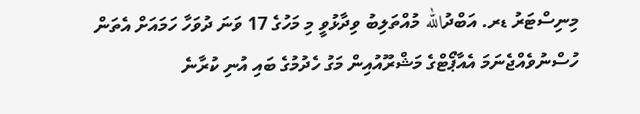މިނިސްޓަރު ޑރ. އަބްދުالله މުއްތަލިބު ވިދާޅުވީ މި މަހުގެ 17 ވަނަ ދުވަހާ ހަމައަށް އެތަން ހުސްނުވެއްޖެނަމަ އެއާޕޯޓްގެ މަޝްރޫއުއިން މަގު ހެދުމުގެ ބައި އުނި ކުރާނެ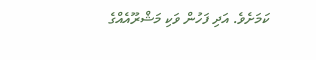ކަމަށެވެ. އަދި ފަހުން ވަކި މަޝްރޫއެއްގެ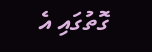ގޮތުގައި އެ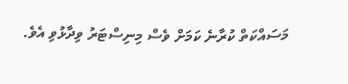މަސައްކަތް ކުރާނެ ކަމަށް ވެސް މިނިސްޓަރު ވިދާޅުވި އެވެ.